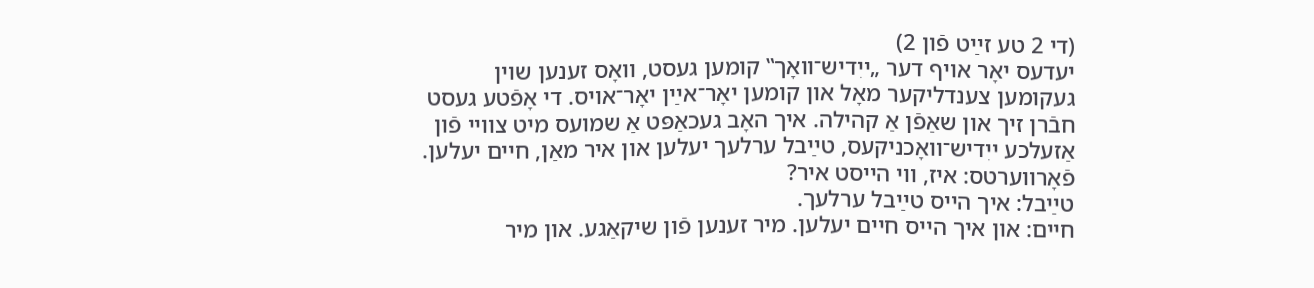(די 2 טע זײַט פֿון 2)
יעדעס יאָר אויף דער „ייִדיש־וואָך‟ קומען געסט, וואָס זענען שוין געקומען צענדליקער מאָל און קומען יאָר־אײַן יאָר־אויס. די אָפֿטע געסט חבֿרן זיך און שאַפֿן אַ קהילה. איך האָב געכאַפּט אַ שמועס מיט צוויי פֿון אַזעלכע ייִדיש־וואָכניקעס, טײַבל ערלעך יעלען און איר מאַן, חיים יעלען.
פֿאָרווערטס: איז, ווי הייסט איר?
טײַבל: איך הייס טײַבל ערלעך.
חיים: און איך הייס חיים יעלען. מיר זענען פֿון שיקאַגע. און מיר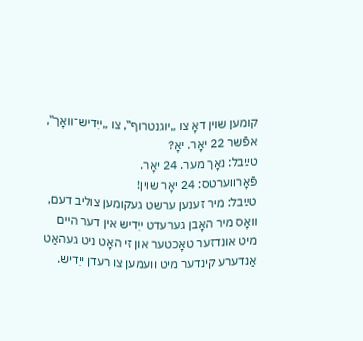קומען שוין דאָ צו „יוגנטרוף‟, צו „ייִדיש־וואָך‟, אפֿשר 22 יאָר. יאָ?
טײַבל: נאָך מער. 24 יאָר.
פֿאָרווערטס: 24 יאָר שוין!
טײַבל: מיר זענען ערשט געקומען צוליב דעם, וואָס מיר האָבן גערעדט ייִדיש אין דער היים מיט אונדזער טאָכטער און זי האָט ניט געהאַט אַנדערע קינדער מיט וועמען צו רעדן ייִדיש.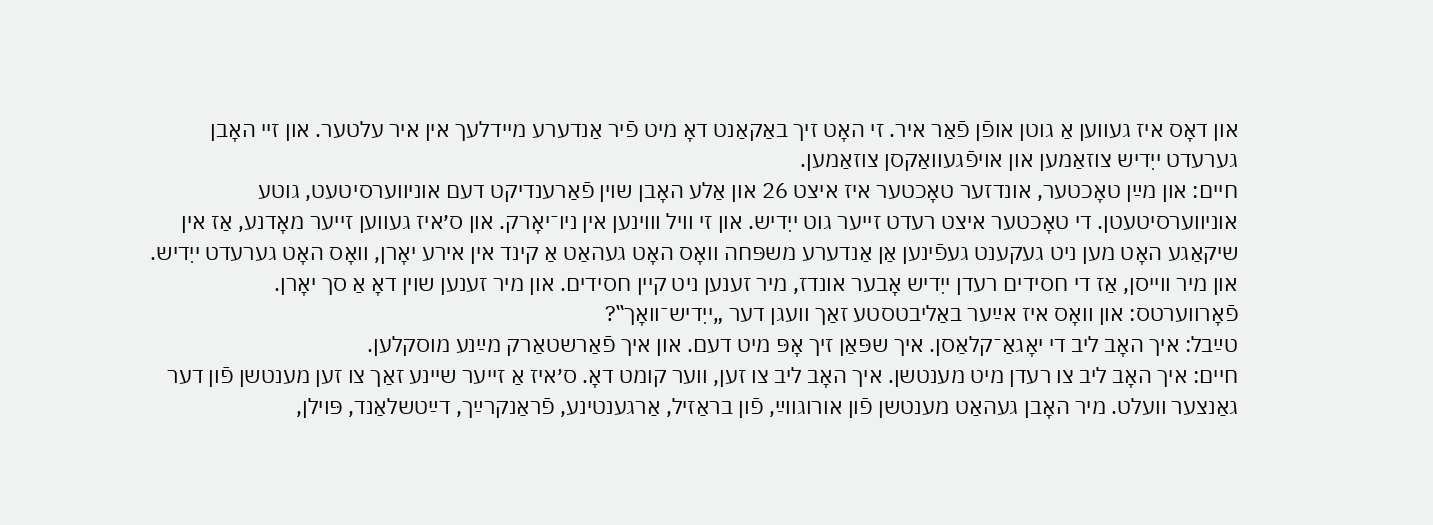און דאָס איז געווען אַ גוטן אופֿן פֿאַר איר. זי האָט זיך באַקאַנט דאָ מיט פֿיר אַנדערע מיידלעך אין איר עלטער. און זיי האָבן גערעדט ייִדיש צוזאַמען און אויפֿגעוואַקסן צוזאַמען.
חיים: און מײַן טאָכטער, אונדזער טאָכטער איז איצט 26 און אַלע האָבן שוין פֿאַרענדיקט דעם אוניווערסיטעט, גוטע אוניווערסיטעטן. די טאָכטער איצט רעדט זייער גוט ייִדיש. און זי וויל וווינען אין ניו־יאָרק. און ס׳איז געווען זייער מאָדנע, אַז אין שיקאַגע האָט מען ניט געקענט געפֿינען אַן אַנדערע משפּחה וואָס האָט געהאַט אַ קינד אין אירע יאָרן, וואָס האָט גערעדט ייִדיש. און מיר ווייסן, אַז די חסידים רעדן ייִדיש אָבער אונדז, מיר זענען ניט קיין חסידים. און מיר זענען שוין דאָ אַ סך יאָרן.
פֿאָרווערטס: און וואָס איז אײַער באַליבטסטע זאַך וועגן דער „ייִדיש־וואָך‟?
טײַבל: איך האָב ליב די יאָגאַ־קלאַסן. איך שפּאַן זיך אָפּ מיט דעם. און איך פֿאַרשטאַרק מײַנע מוסקלען.
חיים: איך האָב ליב צו רעדן מיט מענטשן. איך האָב ליב צו זען, ווער קומט דאָ. ס׳איז אַ זייער שיינע זאַך צו זען מענטשן פֿון דער גאַנצער וועלט. מיר האָבן געהאַט מענטשן פֿון אורוגווײַ, פֿון בראַזיל, אַרגענטינע, פֿראַנקרײַך, דײַטשלאַנד, פּוילן,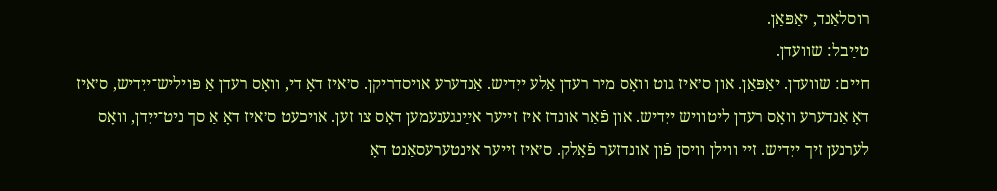רוסלאַנד, יאַפּאַן.
טײַבל: שוועדן.
חיים: שוועדן. יאַפּאַן. און ס׳איז גוט וואָס מיר רעדן אַלע ייִדיש. אַנדערע אויסדריקן. ס׳איז דאָ די, וואָס רעדן אַ פּויליש־ייִדיש, ס׳איז דאָ אַנדערע וואָס רעדן ליטוויש ייִדיש. און פֿאַר אונדז איז זייער אײַנגענעמען דאָס צו זען. אויכעט ס׳איז דאָ אַ סך ניט־ייִדן, וואָס לערנען זיך ייִדיש. זיי ווילן וויסן פֿון אונדזער פֿאָלק. ס׳איז זייער אינטערעסאַנט דאָ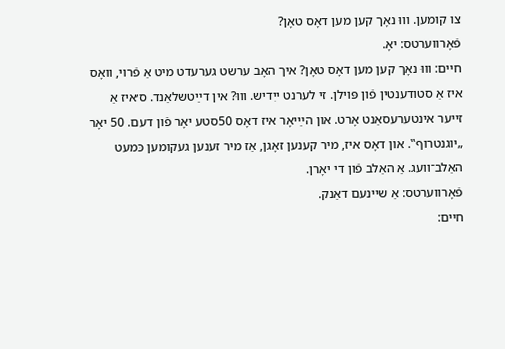צו קומען. וווּ נאָך קען מען דאָס טאָן?
פֿאָרווערטס: יאָ.
חיים: וווּ נאָך קען מען דאָס טאָן? איך האָב ערשט גערעדט מיט אַ פֿרוי, וואָס איז אַ סטודענטין פֿון פּוילן. זי לערנט ייִדיש. וווּ? אין דײַטשלאַנד. ס׳איז אַ זייער אינטערעסאַנט אָרט. און הײַיאָר איז דאָס 50סטע יאָר פֿון דעם. 50 יאָר „יוגנטרוף‟. און דאָס איז, מיר קענען זאָגן, אַז מיר זענען געקומען כּמעט האַלב־וועג. אַ האַלב פֿון די יאָרן.
פֿאָרווערטס: אַ שיינעם דאַנק.
חיים: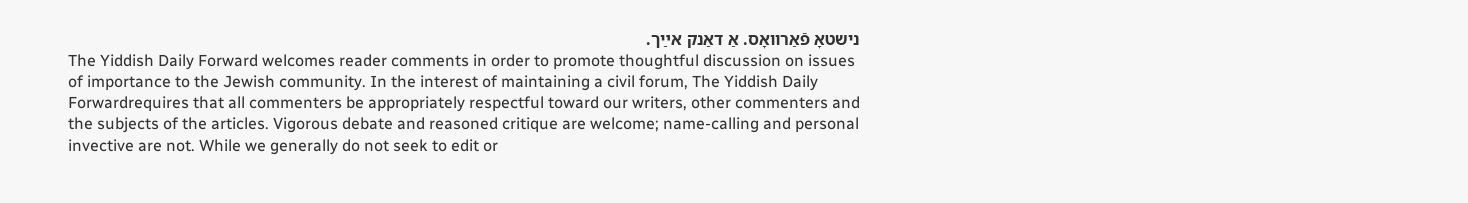נישטאָ פֿאַרוואָס. אַ דאַנק אײַך.
The Yiddish Daily Forward welcomes reader comments in order to promote thoughtful discussion on issues of importance to the Jewish community. In the interest of maintaining a civil forum, The Yiddish Daily Forwardrequires that all commenters be appropriately respectful toward our writers, other commenters and the subjects of the articles. Vigorous debate and reasoned critique are welcome; name-calling and personal invective are not. While we generally do not seek to edit or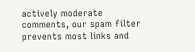actively moderate comments, our spam filter prevents most links and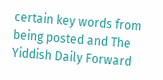certain key words from being posted and The Yiddish Daily Forward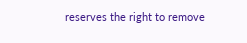reserves the right to remove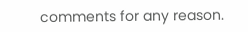comments for any reason.